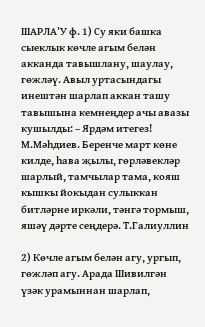ШАРЛА’У ф. 1) Су яки башка сыеклык көчле агым белән акканда тавышлану, шаулау, гөжләү. Авыл уртасындагы инештән шарлап аккан ташу тавышына кемнеңдер ачы авазы кушылды: – Ярдәм итегез! М.Мәһдиев. Беренче март көне килде, һава җылы, гөрләвекләр шарлый, тамчылар тама, кояш кышкы йокыдан сулыккан битләрне иркәли, тәнгә тормыш, яшәү дәрте сеңдерә. Т.Галиуллин

2) Көчле агым белән агу, ургып, гөжләп агу. Арада Шивилгән үзәк урамыннан шарлап,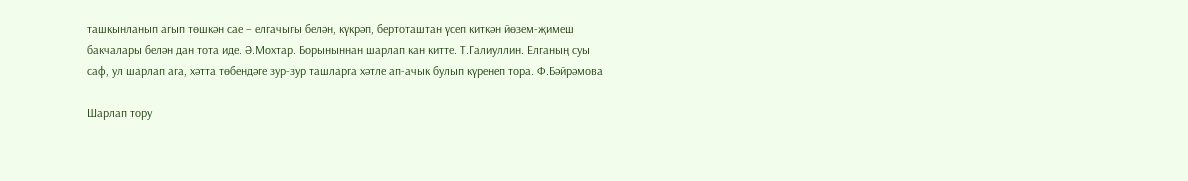ташкынланып агып төшкән сае – елгачыгы белән, күкрәп, бертоташтан үсеп киткән йөзем-җимеш бакчалары белән дан тота иде. Ә.Мохтар. Борыныннан шарлап кан китте. Т.Галиуллин. Елганың суы саф, ул шарлап ага, хәтта төбендәге зур-зур ташларга хәтле ап-ачык булып күренеп тора. Ф.Бәйрәмова

Шарлап тору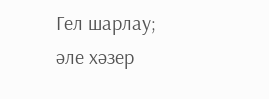Гел шарлау; әле хәзер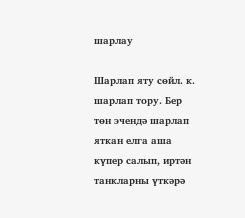шарлау

Шарлап яту сөйл. к. шарлап тору. Бер төн эчендә шарлап яткан елга аша күпер салып, иртән танкларны үткәрә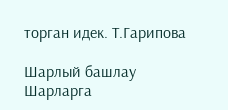торган идек. Т.Гарипова

Шарлый башлау Шарларга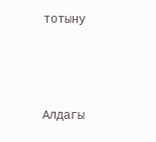тотыну



Алдагы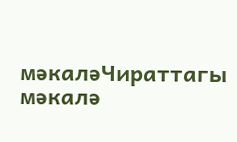мәкаләЧираттагы мәкалә